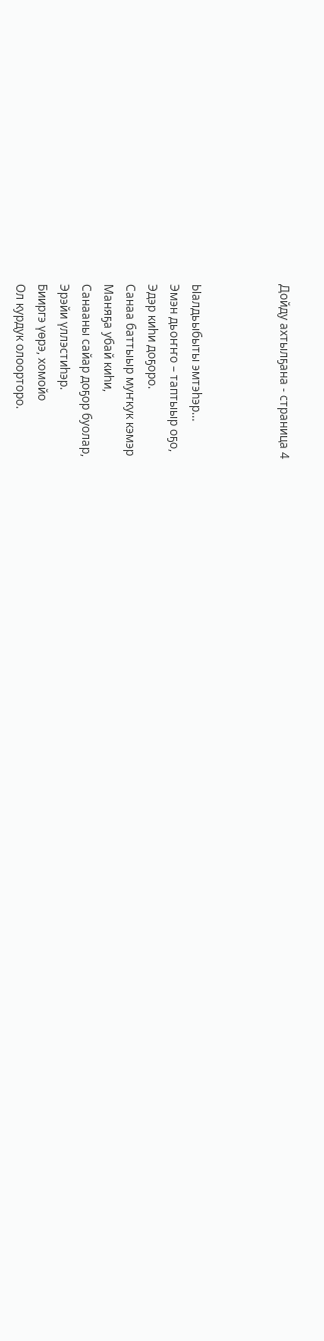Дойду ахтылҕана - страница 4



Ыалдьыбыты эмтэһэр…
Эмэн дьоҥҥо – таптыыр оҕо,
Эдэр киһи доҕоро.
Санаа баттыыр муҥкук кэмэр
Маняҕа убай киһи,
Санааны сайар доҕор буолар,
Эрэйи үллэстиһэр.
Бииргэ үөрэ, хомойо
Ол курдук олоорторо.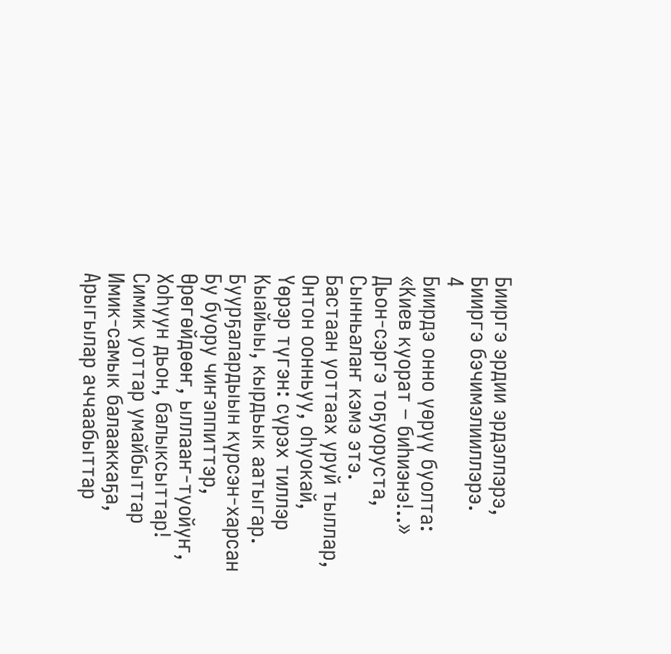Бииргэ эрдии эрдэллэрэ,
Бииргэ бэчимэлииллэрэ.
4
Биирдэ онно үөрүү буолта:
«Киев куорат – биһиэнэ!..»
Дьон-сэргэ тоҕуоруста,
Сынньалаҥ кэмэ этэ.
Бастаан уоттаах уруй тыллар,
Онтон оонньуу, оһуокай,
Үөрэр түгэн: сүрэх тиллэр
Кыайыы, кырдьык аатыгар.
Буурҕалардыын күрсэн-харсан
Бу буору чиҥэппиттэр,
Өрөгөйдөөҥ, ыллааҥ-туойуҥ,
Хоһуун дьон, балыксыттар!
Симик уоттар умайбыттар
Имик-самык балааккаҕа,
Арыгылар аччаабыттар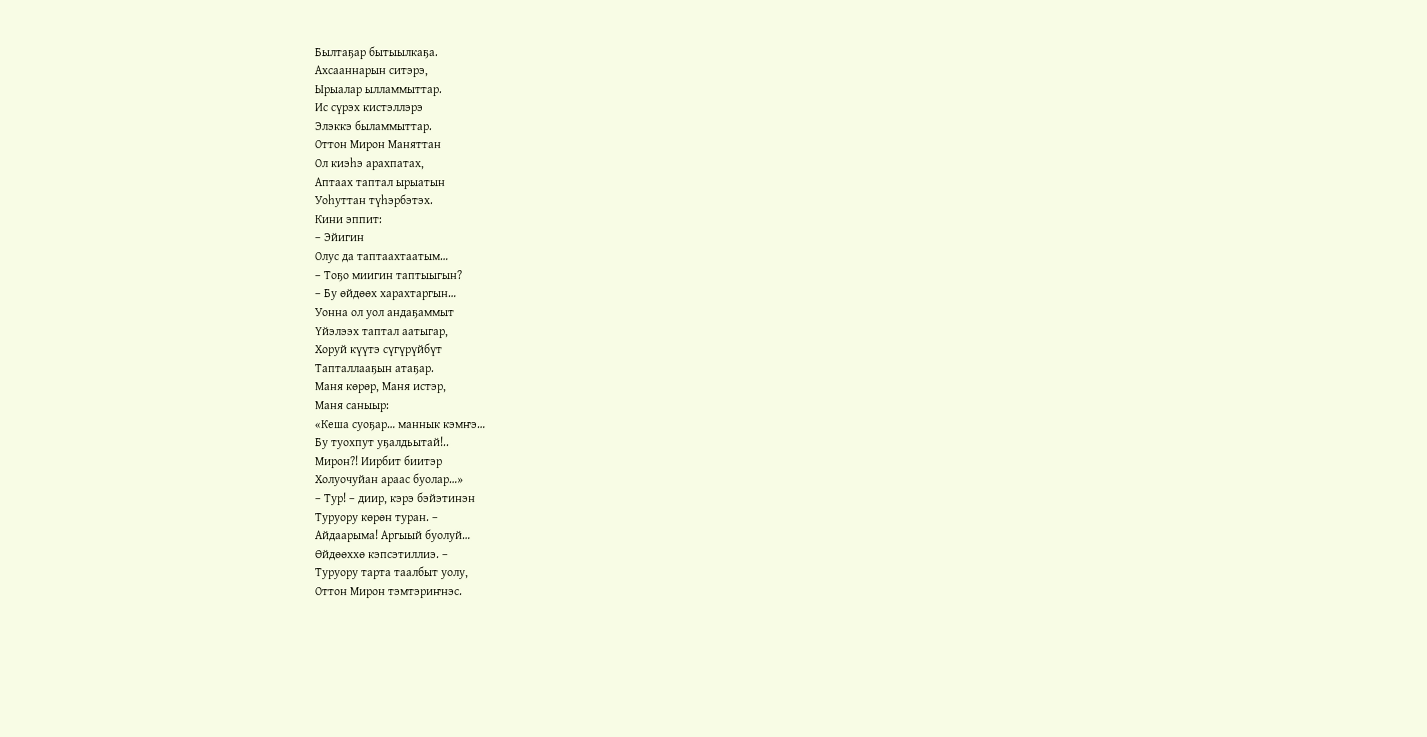Былтаҕар бытыылкаҕа.
Ахсааннарын ситэрэ,
Ырыалар ылламмыттар.
Ис сүрэх кистэллэрэ
Элэккэ быламмыттар.
Оттон Мирон Маняттан
Ол киэһэ арахпатах,
Аптаах таптал ырыатын
Уоһуттан түһэрбэтэх.
Кини эппит:
– Эйигин
Олус да таптаахтаатым…
– Тоҕо миигин таптыыгын?
– Бу өйдөөх харахтаргын…
Уонна ол уол андаҕаммыт
Үйэлээх таптал аатыгар,
Хоруй күүтэ сүгүрүйбүт
Тапталлааҕын атаҕар.
Маня көрөр, Маня истэр,
Маня саныыр:
«Кеша суоҕар… маннык кэмҥэ…
Бу туохпут уҕалдьытай!..
Мирон?! Иирбит биитэр
Холуочуйан араас буолар…»
– Тур! – диир, кэрэ бэйэтинэн
Туруору көрөн туран. –
Айдаарыма! Аргыый буолуй…
Өйдөөххө кэпсэтиллиэ. –
Туруору тарта таалбыт уолу,
Оттон Мирон тэмтэриҥнэс.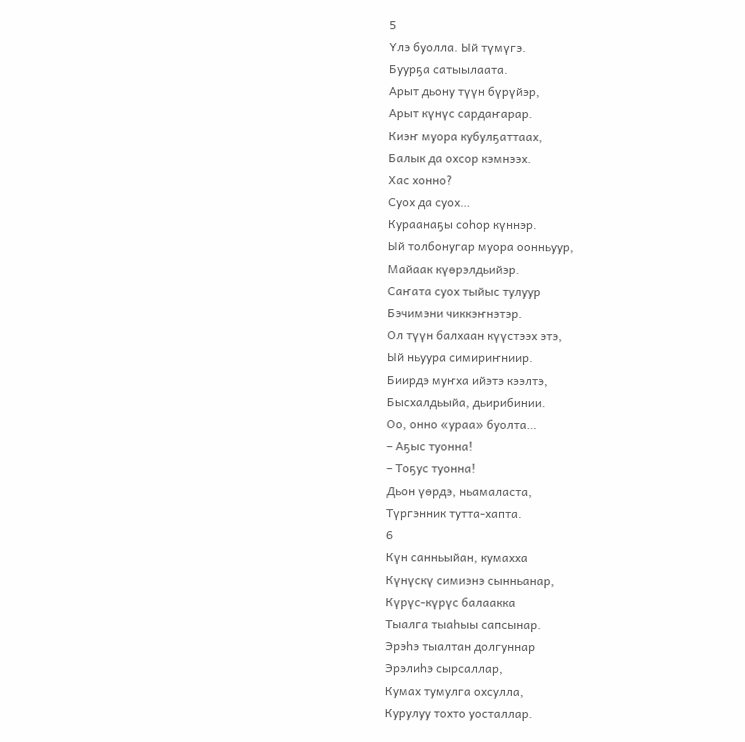5
Үлэ буолла. Ый түмүгэ.
Буурҕа сатыылаата.
Арыт дьону түүн бүрүйэр,
Арыт күнүс сардаҥарар.
Киэҥ муора кубулҕаттаах,
Балык да охсор кэмнээх.
Хас хонно?
Суох да суох…
Кураанаҕы соһор күннэр.
Ый толбонугар муора оонньуур,
Майаак күөрэлдьийэр.
Саҥата суох тыйыс тулуур
Бэчимэни чиккэҥнэтэр.
Ол түүн балхаан күүстээх этэ,
Ый ньуура симириҥниир.
Биирдэ муҥха ийэтэ кээлтэ,
Бысхалдьыйа, дьирибинии.
Оо, онно «ураа» буолта…
– Аҕыс туонна!
– Тоҕус туонна!
Дьон үөрдэ, ньамаласта,
Түргэнник тутта-хапта.
6
Күн санньыйан, кумахха
Күнүскү симиэнэ сынньанар,
Күрүс-күрүс балаакка
Тыалга тыаһыы сапсынар.
Эрэһэ тыалтан долгуннар
Эрэлиһэ сырсаллар,
Кумах тумулга охсулла,
Курулуу тохто уосталлар.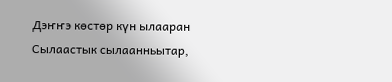Дэҥҥэ көстөр күн ылааран
Сылаастык сылаанньытар,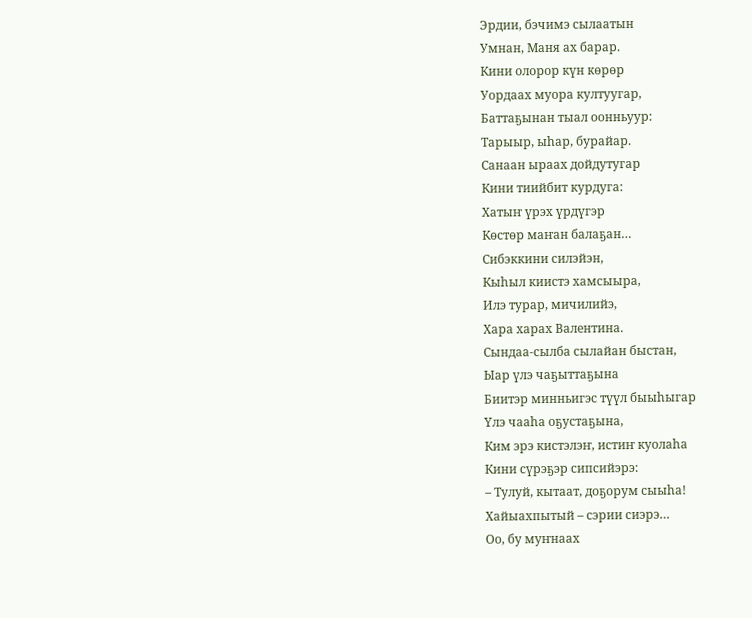Эрдии, бэчимэ сылаатын
Умнан, Маня ах барар.
Кини олорор күн көрөр
Уордаах муора култуугар,
Баттаҕынан тыал оонньуур:
Тарыыр, ыһар, бурайар.
Санаан ыраах дойдутугар
Кини тиийбит курдуга:
Хатыҥ үрэх үрдүгэр
Көстөр маҥан балаҕан…
Сибэккини силэйэн,
Кыһыл киистэ хамсыыра,
Илэ турар, мичилийэ,
Хара харах Валентина.
Сындаа-сылба сылайан быстан,
Ыар үлэ чаҕыттаҕына
Биитэр минньигэс түүл быыһыгар
Үлэ чааһа оҕустаҕына,
Ким эрэ кистэлэҥ, истиҥ куолаһа
Кини сүрэҕэр сипсийэрэ:
– Тулуй, кытаат, доҕорум сыыһа!
Хайыахпытый – сэрии сиэрэ…
Оо, бу муҥнаах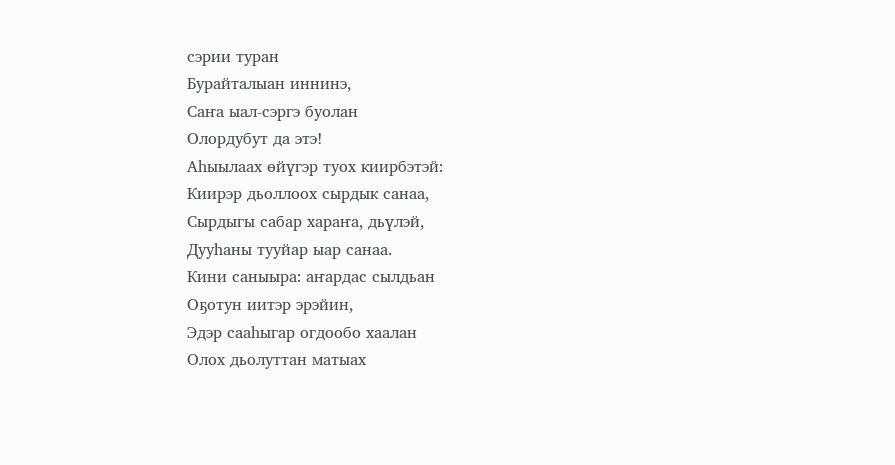сэрии туран
Бурайталыан иннинэ,
Саҥа ыал-сэргэ буолан
Олордубут да этэ!
Аһыылаах өйүгэр туох киирбэтэй:
Киирэр дьоллоох сырдык санаа,
Сырдыгы сабар хараҥа, дьүлэй,
Дууһаны тууйар ыар санаа.
Кини саныыра: аҥардас сылдьан
Оҕотун иитэр эрэйин,
Эдэр сааһыгар огдообо хаалан
Олох дьолуттан матыах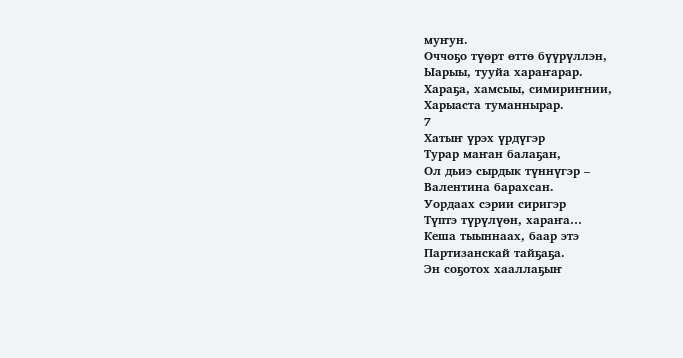муҥун.
Оччоҕо түөрт өттө бүүрүллэн,
Ыарыы, тууйа хараҥарар.
Хараҕа, хамсыы, симириҥнии,
Харыаста туманнырар.
7
Хатыҥ үрэх үрдүгэр
Турар маҥан балаҕан,
Ол дьиэ сырдык түннүгэр –
Валентина барахсан.
Уордаах сэрии сиригэр
Түптэ түрүлүөн, хараҥа…
Кеша тыыннаах, баар этэ
Партизанскай тайҕаҕа.
Эн соҕотох хааллаҕыҥ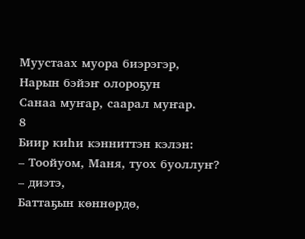Муустаах муора биэрэгэр,
Нарын бэйэҥ олороҕун
Санаа муҥар, саарал муҥар.
8
Биир киһи кэнниттэн кэлэн:
– Тоойуом, Маня, туох буоллуҥ? – диэтэ,
Баттаҕын көннөрдө,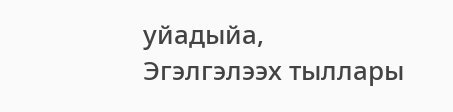уйадыйа,
Эгэлгэлээх тыллары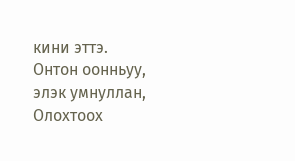кини эттэ.
Онтон оонньуу, элэк умнуллан,
Олохтоох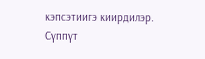кэпсэтиигэ киирдилэр.
Сүппүт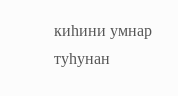киһини умнар туһунан